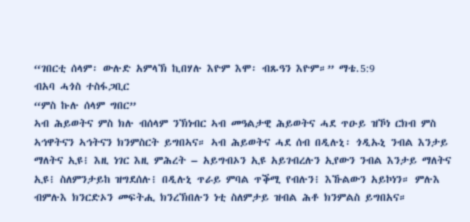“ገበርቲ ሰላም፡ ውሉድ አምላኽ ኪበሃሉ እዮም እሞ፡ ብጹዓን እዮም።” ማቴ.5:9
ብአባ ሓጎስ ተስፋጋቢር
“ምስ ኩሉ ሰላም ግበር”
ኣብ ሕይወትና ምስ ክሉ ብሰላም ንኽነብር ኣብ መዓልታዊ ሕይወትና ሓደ ጥዑይ ዝኾነ ርክብ ምስ ኣኅዋትናን ኣኅትናን ክንምስርት ይግበኣና። ኣብ ሕይወትና ሓደ ሰብ በዲሉኒ፡ ጎዲኡኒ ንብል እንታይ ማለትና ኢዩ፧ እዚ ነገር እዚ ምሕረት – አይግብኦን ኢዩ አይገብረሉን ኢየውን ንብል እንታይ ማለትና ኢዩ፧ ስለምንታይከ ዝግደሰሉ፧ በዲሉኒ ጥራይ ምባል ጥቕሚ የብሉን፧ እኹልውን አይኮነን። ምሉእ ብምሉእ ክንርድኦን መፍትሒ ክንረኽበሉን ነቲ ስለምታይ ዝብል ሕቶ ክንምልስ ይግበአና።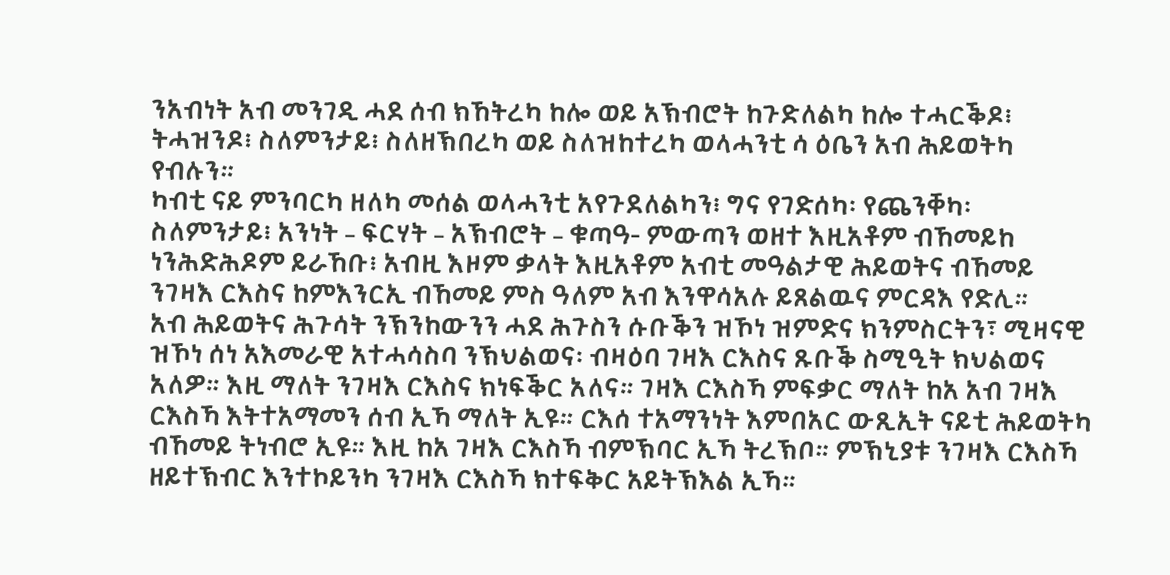ንአብነት አብ መንገዲ ሓደ ሰብ ክኸትረካ ከሎ ወይ አኽብሮት ከጉድለልካ ከሎ ተሓርቕዶ፧ ትሓዝንዶ፧ ስለምንታይ፧ ስለዘኽበረካ ወይ ስለዝከተረካ ወላሓንቲ ሳ ዕቤን አብ ሕይወትካ የብሉን።
ካብቲ ናይ ምንባርካ ዘለካ መሰል ወላሓንቲ አየጉደለልካን፧ ግና የገድሰካ፡ የጨንቐካ፡ ስለምንታይ፧ አንነት – ፍርሃት – አኽብሮት – ቁጣዓ- ምውጣን ወዘተ እዚአቶም ብኸመይከ ነንሕድሕዶም ይራኸቡ፧ አብዚ እዞም ቃላት እዚአቶም አብቲ መዓልታዊ ሕይወትና ብኸመይ ንገዛእ ርእስና ከምእንርኢ ብኸመይ ምስ ዓለም አብ እንዋሳአሉ ይጸልዉና ምርዳእ የድሊ።
አብ ሕይወትና ሕጉሳት ንኽንከውንን ሓደ ሕጉስን ሱቡቕን ዝኾነ ዝምድና ክንምስርትን፣ ሚዛናዊ ዝኾነ ሰነ አእመራዊ አተሓሳስባ ንኽህልወና፡ ብዛዕባ ገዛእ ርእስና ጹቡቕ ስሚዒት ክህልወና አለዎ። እዚ ማለት ንገዛእ ርእስና ክነፍቕር አለና። ገዛእ ርእስኻ ምፍቃር ማለት ከአ አብ ገዛእ ርእስኻ እትተአማመን ሰብ ኢኻ ማለት ኢዩ። ርእሰ ተአማንነት እምበአር ውጺኢት ናይቲ ሕይወትካ ብኸመይ ትነብሮ ኢዩ። እዚ ከአ ገዛእ ርእስኻ ብምኽባር ኢኻ ትረኽቦ። ምኽኒያቱ ንገዛእ ርእስኻ ዘይተኽብር እንተኮይንካ ንገዛእ ርእስኻ ክተፍቅር አይትኽእል ኢኻ።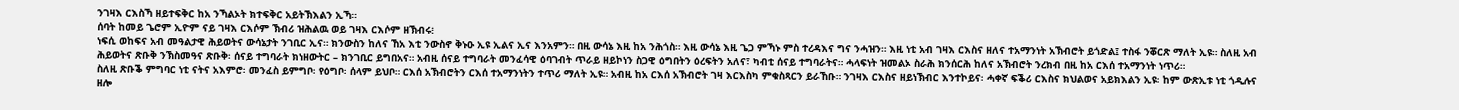ንገዛእ ርእስኻ ዘይተፍቅር ከአ ንኻልኦት ክተፍቅር አይትኽእልን ኢኻ።
ሰባት ከመይ ጌሮም ኢዮም ናይ ገዛእ ርእሶም ኽብሪ ዝሕልዉ ወይ ገዛእ ርእሶም ዘኽብሩ፧
ነፍሲ ወከፍና አብ መዓልታዊ ሕይወትና ውሳኔታት ንገቢር ኢና። ክንውስን ከለና ኸአ እቲ ንውስኖ ቅኑዑ ኢዩ ኢልና ኢና እንአምን። በዚ ውሳኔ እዚ ከአ ንሕጎስ። እዚ ውሳኔ እዚ ጌጋ ምኻኑ ምስ ተረዳእና ግና ንሓዝን። እዚ ነቲ አብ ገዛእ ርእስና ዘለና ተአማንነት አኽብሮት ይጎድል፤ ተስፋ ንቖርጽ ማለት ኢዩ። ስለዚ አብ ሕይወትና ጽቡቅ ንኽስመዓና ጽቡቅ፡ ሰናይ ተግባራት ክነዘውትር – ክንገቢር ይግበአና። አብዚ ሰናይ ተግባራት መንፈሳዊ ዕባገብት ጥራይ ዘይኮነን ስጋዊ ዕግበትን ዕረፍትን አለና፣ ካብቲ ሰናይ ተግባራትና። ሓላፍነት ዝመልኦ ስራሕ ክንሰርሕ ከለና አኽብሮት ንረክብ በዚ ከአ ርእሰ ተአማንነት ነጥሪ።
ስለዚ ጽቡቕ ምግባር ነቲ ናትና አእምሮ፡ መንፈስ ይምግቦ፡ የዕግቦ፡ ሰላም ይህቦ። ርእሰ አኽብሮትን ርእሰ ተአማንነትን ተጥሪ ማለት ኢዩ። አብዚ ከአ ርእሰ አኽብሮት ገዛ እርእስካ ምቁስጻርን ይራኸቡ። ንገዛእ ርእስና ዘይነኽብር እንተኮይና፡ ሓቀኛ ፍቕሪ ርእስና ክህልወና አይክእልን ኢዩ፡ ከም ውጽኢቱ ነቲ ጎዲሉና ዘሎ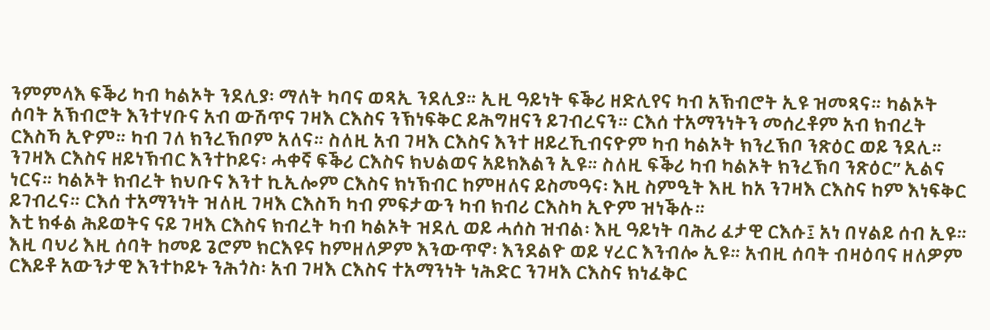ንምምላእ ፍቕሪ ካብ ካልኦት ንደሊያ፡ ማለት ካባና ወጻኢ ንደሊያ። ኢዚ ዓይነት ፍቕሪ ዘድሊየና ካብ አኽብሮት ኢዩ ዝመጻና። ካልኦት ሰባት አኽብሮት እንተሃቡና አብ ውሽጥና ገዛእ ርእስና ንኽነፍቅር ይሕግዘናን ይገብረናን። ርእሰ ተአማንነትን መሰረቶም አብ ክብረት ርእስኻ ኢዮም። ካብ ገለ ክንረኽቦም አለና። ስለዚ አብ ገዛእ ርእስና እንተ ዘይረኺብናዮም ካብ ካልኦት ክንረኽቦ ንጽዕር ወይ ንደሊ። ንገዛእ ርእስና ዘይነኽብር እንተኮይና፡ ሓቀኛ ፍቕሪ ርእስና ክህልወና አይክእልን ኢዩ። ስለዚ ፍቕሪ ካብ ካልኦት ክንረኽባ ንጽዕር” ኢልና ነርና። ካልኦት ክብረት ክህቡና እንተ ኪኢሎም ርእስና ክነኽብር ከምዘለና ይስመዓና፡ እዚ ስምዒት እዚ ከአ ንገዛእ ርእስና ከም እነፍቅር ይገብረና። ርእሰ ተአማንነት ዝለዚ ገዛእ ርእስኻ ካብ ምፍታውን ካብ ክብሪ ርእስካ ኢዮም ዝነቕሉ።
እቲ ክፋል ሕይወትና ናይ ገዛእ ርእስና ክብረት ካብ ካልኦት ዝደሊ ወይ ሓሰስ ዝብል፡ እዚ ዓይነት ባሕሪ ፈታዊ ርእሱ፤ አነ በሃልይ ሰብ ኢዩ። እዚ ባህሪ እዚ ሰባት ከመይ ጌሮም ክርእዩና ከምዘለዎም እንውጥኖ፡ እንደልዮ ወይ ሃረር እንብሎ ኢዩ። አብዚ ሰባት ብዛዕባና ዘለዎም ርእይቶ አውንታዊ እንተኮይኑ ንሕጎስ፡ አብ ገዛእ ርእስና ተአማንነት ነሕድር ንገዛእ ርእስና ክነፈቅር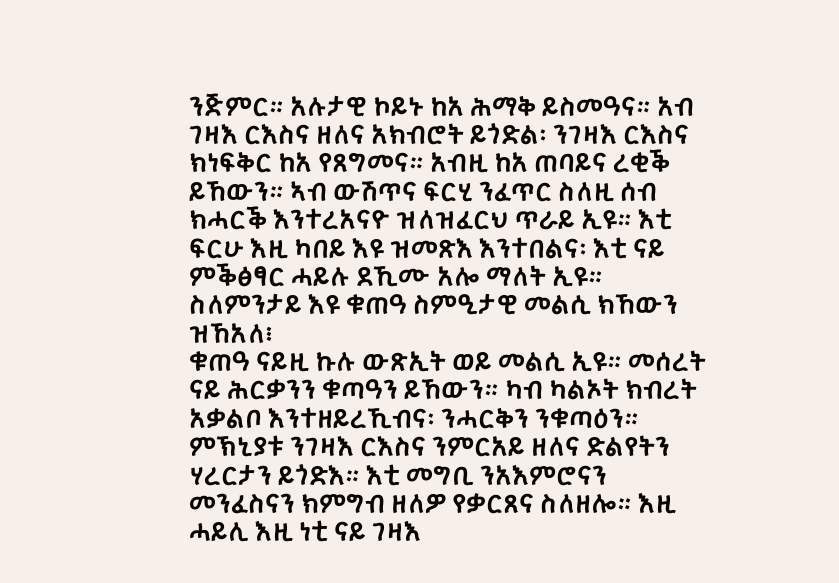ንጅምር። አሉታዊ ኮይኑ ከአ ሕማቅ ይስመዓና። አብ ገዛእ ርእስና ዘለና አክብሮት ይጎድል፡ ንገዛእ ርእስና ክነፍቅር ከአ የጸግመና። አብዚ ከአ ጠባይና ረቂቕ ይኸውን። ኣብ ውሽጥና ፍርሂ ንፈጥር ስለዚ ሰብ ክሓርቕ እንተረአናዮ ዝለዝፈርህ ጥራይ ኢዩ። እቲ ፍርሁ እዚ ካበይ እዩ ዝመጽእ እንተበልና፡ እቲ ናይ ምቕፅፃር ሓይሉ ደኺሙ አሎ ማለት ኢዩ።
ስለምንታይ እዩ ቁጠዓ ስምዒታዊ መልሲ ክኸውን ዝኸአለ፧
ቁጠዓ ናይዚ ኩሉ ውጽኢት ወይ መልሲ ኢዩ። መሰረት ናይ ሕርቃንን ቁጣዓን ይኸውን። ካብ ካልኦት ክብረት አቃልቦ እንተዘይረኺብና፡ ንሓርቅን ንቁጣዕን። ምኽኒያቱ ንገዛእ ርእስና ንምርአይ ዘለና ድልየትን ሃረርታን ይጎድእ። እቲ መግቢ ንአእምሮናን መንፈስናን ክምግብ ዘለዎ የቃርጸና ስለዘሎ። እዚ ሓይሊ እዚ ነቲ ናይ ገዛእ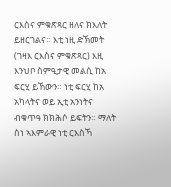ርእስና ምቁጽጻር ዘለና ክእለት ይዘርገልና። እቲ ነዚ ድኽመት (ገዛእ ርእስና ምቁጽጻር) እዚ እንህቦ ስምዒታዊ መልሲ ከአ ፍርሂ ይኸውን። ነቲ ፍርሂ ከአ አካላትና ወይ ኢቲ አንነትና ብቁጥዓ ክክሕሶ ይፍትን። ማለት ስነ ኣእምራዊ ነቲ ርእስኻ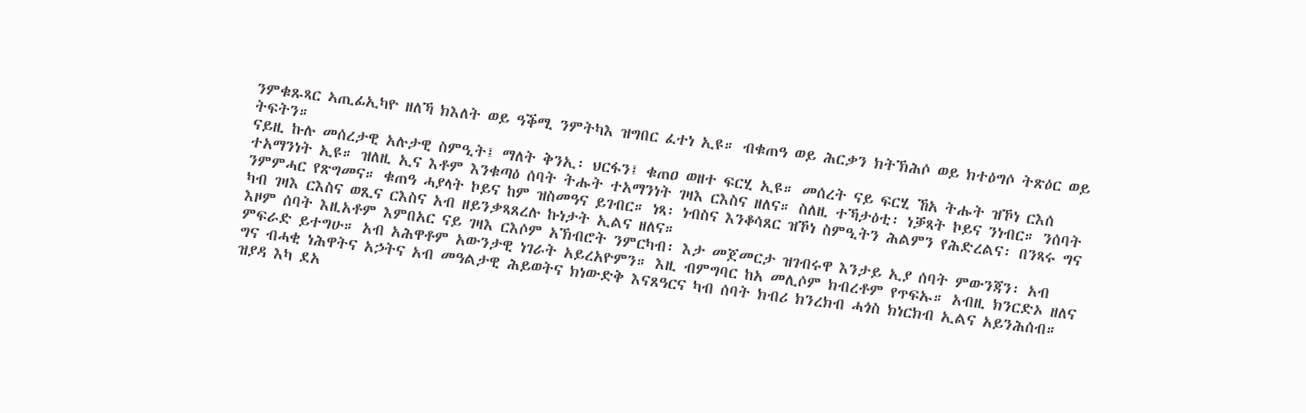ንምቁጹጻር ኣጢፊኢካዮ ዘለኻ ክእለት ወይ ዓቕሚ ንምትካእ ዝግበር ፈተነ ኢዩ። ብቁጠዓ ወይ ሕርቃን ክትኽሕሶ ወይ ክተዕግሶ ትጽዕር ወይ ትፍትን።
ናይዚ ኩሉ መሰረታዊ አሉታዊ ስምዒት፤ ማለት ቅንኢ፡ ህርፋን፤ ቁጠዐ ወዘተ ፍርሂ ኢዩ። መሰረት ናይ ፍርሂ ኸአ ትሑት ዝኾነ ርእሰ ተአማንነት ኢዩ። ዝለዚ ኢና እቶም እንቁጣዕ ሰባት ትሑት ተአማንነት ገዛእ ርእስና ዘለና። ስለዚ ተኻታዕቲ፡ ነቓጻት ኮይና ንነብር። ንሰባት ንምምሓር የጽግመና። ቁጠዓ ሓያላት ኮይና ከም ዝስመዓና ይገብር። ነጻ፡ ነብስና እንቆሳጸር ዝኾነ ስምዒትን ሕልምን የሕድረልና፡ በንጻሩ ግና ካብ ገዛእ ርእስና ወጺና ርእስና አብ ዘይንቃጻጸረሉ ኩነታት ኢልና ዘለና።
እዞም ሰባት እዚአቶም እምበአር ናይ ገዛእ ርእሶም አኽብሮት ንምርካብ፡ እታ መጀመርታ ዝገብሩዋ እንታይ ኢያ ሰባት ምውንጃን፡ አብ ምፍራድ ይተግሁ። አብ አሕዋቶም አውንታዊ ነገራት አይረአዮምን። እዚ ብምግባር ከአ መሊሶም ክብረቶም የጥፍኡ። አብዚ ክንርድኦ ዘለና ግና ብሓቂ ነሕዋትና አኃትና አብ መዓልታዊ ሕይወትና ክነውድቅ እናጸዓርና ካብ ሰባት ክብሪ ክንረክብ ሓጎስ ክነርክብ ኢልና አይንሕሰብ። ዝያዳ እካ ደአ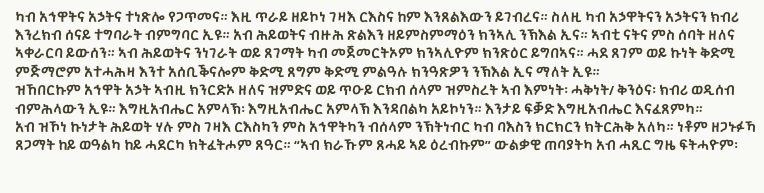ካብ አኅዋትና አኃትና ተነጽሎ የጋጥመና። እዚ ጥራይ ዘይኮነ ገዛእ ርእስና ከም እንጸልእውን ይገብረና። ስለዚ ካብ አኃዋትናን አኃትናን ክብሪ እንረክብ ሰናይ ተግባራት ብምግባር ኢዩ። አብ ሕይወትና ብዙሕ ጽልእን ዘይምስምማዕን ክንኣሊ ንኽእል ኢና። ኣብቲ ናትና ምስ ሰባት ዘለና ኣቀራርባ ይውሰን። ኣብ ሕይወትና ንነገራት ወይ ጸገማት ካብ መጀመርትኦም ክንኣሊዮም ክንጽዕር ይግበኣና። ሓደ ጸገም ወይ ኩነት ቅድሚ ምጅማሮም አተሓሕዛ እንተ አሰቢቕናሎም ቅድሚ ጸግም ቅድሚ ምልዓሉ ክንዓጽዎን ንኽእል ኢና ማለት ኢዩ።
ዝኸበርኩም አኅዋት አኃት ኣብዚ ክንርድኦ ዘለና ዝምድና ወይ ጥዑይ ርክብ ሰላም ዝምስረት ኣብ እምነት፡ ሓቅነት/ ቅንዕና፡ ክብሪ ወዲሰብ ብምሕላውን ኢዩ። እግዚአብሔር አምላኽ፡ እግዚአብሔር አምላኽ እንዳበልካ አይኮነን። እንታይ ፍቓድ እግዚአብሔር እናፈጸምካ።
አብ ዝኾነ ኩነታት ሕይወት ሃሉ ምስ ገዛእ ርእስካን ምስ አኅዋትካን ብሰላም ንኽትነብር ካብ ባእስን ክርክርን ክትርሕቅ አለካ። ነቶም ዘጋኑፉኻ ጸጋማት ከይ ወዓልካ ከይ ሓደርካ ክትፈትሖም ጸዓር። “ኣብ ክራኹም ጸሓይ ኣይ ዕረብኩም” ውልቃዊ ጠባያትካ አብ ሓጺር ግዜ ፍትሓዮም፡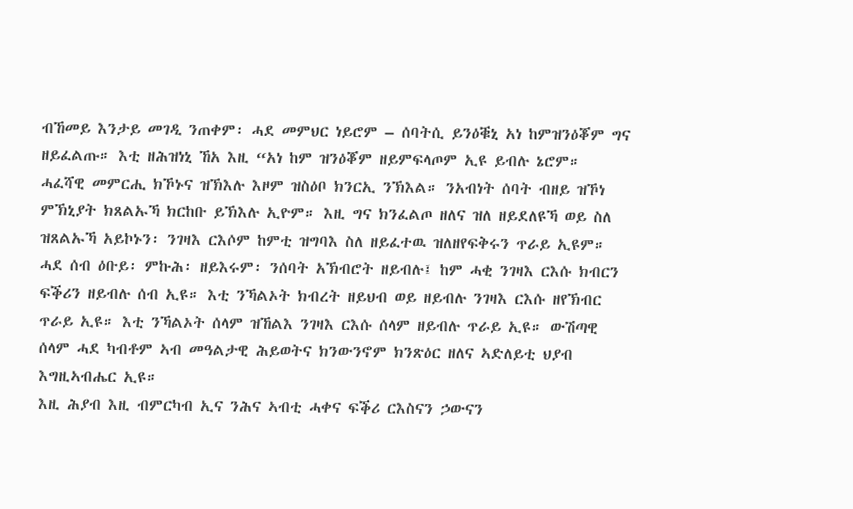ብኸመይ እንታይ መገዲ ንጠቀም፡ ሓደ መምህር ነይሮም – ሰባትሲ ይንዕቑኒ አነ ከምዝንዕቖም ግና ዘይፈልጡ። እቲ ዘሕዝነኒ ኸአ እዚ “አነ ከም ዝንዕቖም ዘይምፍላጦም ኢዩ ይብሉ ኔሮም።
ሓፈሻዊ መምርሒ ክኾኑና ዝኽእሉ እዞም ዝስዕቦ ክንርኢ ንኽእል። ንአብነት ሰባት ብዘይ ዝኾነ ምኽኒያት ክጸልኡኻ ክርከቡ ይኽእሉ ኢዮም። እዚ ግና ክንፈልጦ ዘለና ዝለ ዘይደለዩኻ ወይ ስለ ዝጸልኡኻ አይኮኑን፡ ንገዛእ ርእሶም ከምቲ ዝግባእ ስለ ዘይፈተዉ ዝለዘየፍቅሩን ጥራይ ኢዩም። ሓደ ሰብ ዕቡይ፡ ምኩሕ፡ ዘይእሩም፡ ንሰባት አኽብሮት ዘይብሉ፤ ከም ሓቂ ንገዛእ ርእሱ ክብርን ፍቕሪን ዘይብሉ ሰብ ኢዩ። እቲ ንኻልኦት ክብረት ዘይህብ ወይ ዘይብሉ ንገዛእ ርእሱ ዘየኽብር ጥራይ ኢዩ። እቲ ንኻልኦት ሰላም ዝኸልእ ንገዛእ ርእሱ ሰላም ዘይብሉ ጥራይ ኢዩ። ውሽጣዊ ሰላም ሓደ ካብቶም ኣብ መዓልታዊ ሕይወትና ክንውንኖም ክንጽዕር ዘለና ኣድለይቲ ህያብ እግዚኣብሔር ኢዩ።
እዚ ሕያብ እዚ ብምርካብ ኢና ንሕና ኣብቲ ሓቀና ፍቕሪ ርእስናን ኃውናን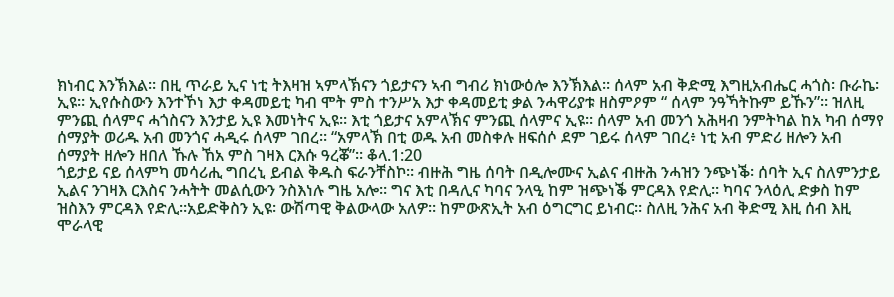ክነብር እንኽእል። በዚ ጥራይ ኢና ነቲ ትእዛዝ ኣምላኽናን ጎይታናን ኣብ ግብሪ ክነውዕሎ እንኽእል። ሰላም አብ ቅድሚ እግዚአብሔር ሓጎስ፡ ቡራኬ፡ ኢዩ። ኢየሱስውን እንተኾነ እታ ቀዳመይቲ ካብ ሞት ምስ ተንሥአ እታ ቀዳመይቲ ቃል ንሓዋሪያቱ ዘስምዖም “ ሰላም ንዓኻትኩም ይኹን”። ዝለዚ ምንጪ ሰላምና ሓጎስናን እንታይ ኢዩ እመነትና ኢዩ። እቲ ጎይታና አምላኽና ምንጪ ሰላምና ኢዩ። ሰላም አብ መንጎ አሕዛብ ንምትካል ከአ ካብ ሰማየ ሰማያት ወሪዱ አብ መንጎና ሓዲሩ ሰላም ገበረ። “አምላኽ በቲ ወዱ አብ መስቀሉ ዘፍሰሶ ደም ገይሩ ሰላም ገበረ፥ ነቲ አብ ምድሪ ዘሎን አብ ሰማያት ዘሎን ዘበለ ኹሉ ኸአ ምስ ገዛእ ርእሱ ዓረቖ”። ቆላ.1:20
ጎይታይ ናይ ሰላምካ መሳሪሒ ግበረኒ ይብል ቅዱስ ፍራንቸስኮ። ብዙሕ ግዜ ሰባት በዲሎሙና ኢልና ብዙሕ ንሓዝን ንጭነቕ፡ ሰባት ኢና ስለምንታይ ኢልና ንገዛእ ርእስና ንሓትት መልሲውን ንስእነሉ ግዜ አሎ። ግና እቲ በዳሊና ካባና ንላዒ ከም ዝጭነቕ ምርዳእ የድሊ። ካባና ንላዕሊ ድቃስ ከም ዝስእን ምርዳእ የድሊ።አይድቅስን ኢዩ፡ ውሽጣዊ ቅልውላው አለዎ። ከምውጽኢት አብ ዕግርግር ይነብር። ስለዚ ንሕና አብ ቅድሚ እዚ ሰብ እዚ ሞራላዊ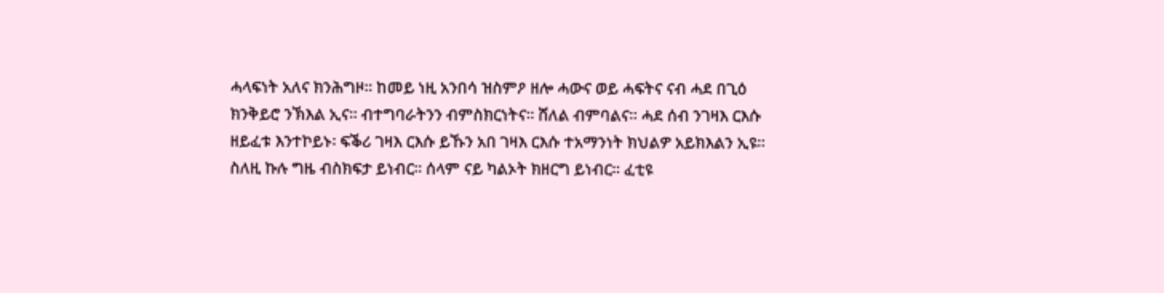ሓላፍነት አለና ክንሕግዞ። ከመይ ነዚ አንበሳ ዝስምዖ ዘሎ ሓውና ወይ ሓፍትና ናብ ሓደ በጊዕ ክንቅይሮ ንኽእል ኢና። ብተግባራትንን ብምስክርነትና። ሸለል ብምባልና። ሓደ ሰብ ንገዛእ ርእሱ ዘይፈቱ እንተኮይኑ፡ ፍቕሪ ገዛእ ርእሱ ይኹን አበ ገዛእ ርእሱ ተአማንነት ክህልዎ አይክእልን ኢዩ። ስለዚ ኩሉ ግዜ ብስክፍታ ይነብር። ሰላም ናይ ካልኦት ክዘርግ ይነብር። ፈቲዩ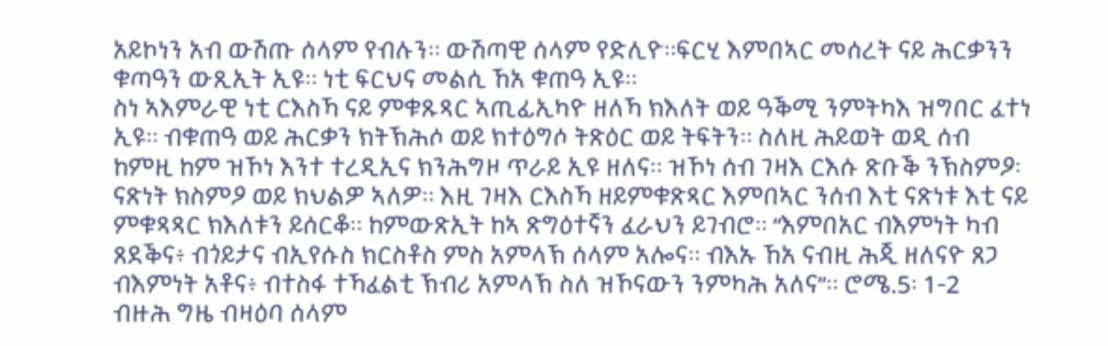አይኮነን አብ ውሽጡ ሰላም የብሉን። ውሽጣዊ ሰላም የድሊዮ።ፍርሂ እምበኣር መሰረት ናይ ሕርቃንን ቁጣዓን ውጺኢት ኢዩ። ነቲ ፍርህና መልሲ ኸአ ቁጠዓ ኢዩ።
ስነ ኣእምራዊ ነቲ ርእስኻ ናይ ምቁጹጻር ኣጢፊኢካዮ ዘለኻ ክእለት ወይ ዓቕሚ ንምትካእ ዝግበር ፈተነ ኢዩ። ብቁጠዓ ወይ ሕርቃን ክትኽሕሶ ወይ ክተዕግሶ ትጽዕር ወይ ትፍትን። ስለዚ ሕይወት ወዲ ሰብ ከምዚ ከም ዝኾነ እንተ ተረዲኢና ክንሕግዞ ጥራይ ኢዩ ዘለና። ዝኾነ ሰብ ገዛእ ርእሱ ጽቡቕ ንኽስምዖ፡ ናጽነት ክስምዖ ወይ ክህልዎ ኣለዎ። እዚ ገዛእ ርእስኻ ዘይምቁጽጻር እምበኣር ንሰብ እቲ ናጽነቱ እቲ ናይ ምቁጻጻር ክእለቱን ይሰርቆ። ከምውጽኢት ከኣ ጽግዕተኛን ፈራህን ይገብሮ። “እምበአር ብእምነት ካብ ጸደቕና፥ ብጎይታና ብኢየሱስ ክርስቶስ ምስ አምላኽ ሰላም አሎና። ብእኡ ኸአ ናብዚ ሕጂ ዘለናዮ ጸጋ ብእምነት አቶና፥ ብተስፋ ተኻፈልቲ ኽብሪ አምላኽ ስለ ዝኾናውን ንምካሕ አለና”። ሮሜ.5፡ 1-2
ብዙሕ ግዜ ብዛዕባ ሰላም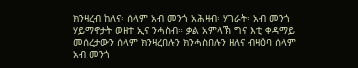ክንዛረብ ከለና፡ ሰላም አብ መንጎ አሕዛብ፡ ሃገራት፡ አብ መንጎ ሃይማኖታት ወዘተ ኢና ንሓስብ። ቃል አምላኽ ግና እቲ ቀዳማይ መሰረታውን ሰላም ክንዛረበሉን ክንሓስበሉን ዘለና ብዛዕባ ሰላም አብ መንጎ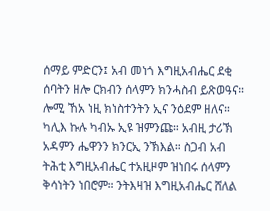ሰማይ ምድርን፤ አብ መነጎ እግዚአብሔር ደቂ ሰባትን ዘሎ ርክብን ሰላምን ክንሓስብ ይጽወዓና።
ሎሚ ኸአ ነዚ ክነስተንትን ኢና ንዕደም ዘለና። ካሊእ ኩሉ ካብኡ ኢዩ ዝምንጩ። አብዚ ታሪኽ አዳምን ሔዋንን ክንርኢ ንኽእል። ስጋብ አብ ትሕቲ እግዚአብሔር ተአዚዞም ዝነበሩ ሰላምን ቅሳነትን ነበሮም። ንትእዛዝ እግዚአብሔር ሸለል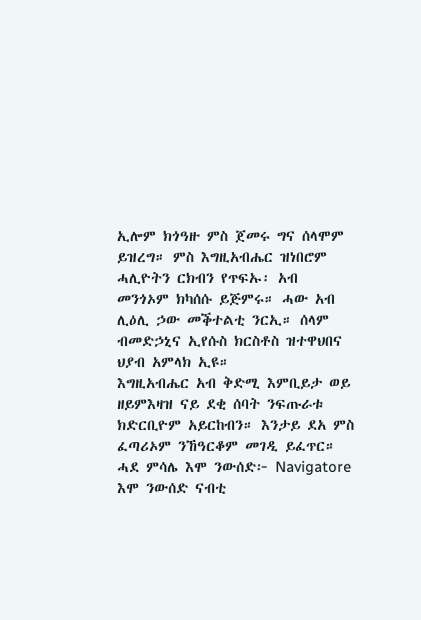ኢሎም ክጎዓዙ ምስ ጀመሩ ግና ሰላሞም ይዝረግ። ምስ እግዚአብሔር ዝነበሮም ሓሊዮትን ርክብን የጥፍኡ፡ አብ መንጎኦም ክካሰሱ ይጅምሩ። ሓው አብ ሊዕሊ ኃው መቕተልቲ ንርኢ። ሰላም ብመድኃኒና ኢየሱስ ክርስቶስ ዝተዋህበና ህያብ አምላክ ኢዩ።
እግዚአብሔር አብ ቅድሚ እምቢይታ ወይ ዘይምእዛዝ ናይ ደቂ ሰባት ንፍጡራቱ ክድርቢዮም አይርከብን። እንታይ ደአ ምስ ፈጣሪኦም ንኸዓርቆም መገዲ ይፈጥር። ሓደ ምሳሌ እሞ ንውሰድ፦ Navigatore እሞ ንውሰድ ናብቲ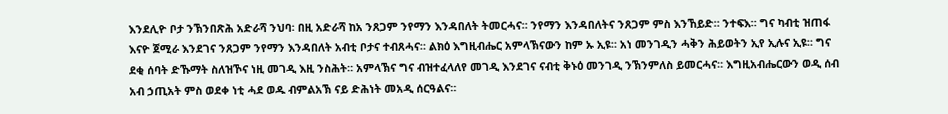እንደሊዮ ቦታ ንኽንበጽሕ አድራሻ ንህባ፡ በዚ አድራሻ ከአ ንጸጋም ንየማን እንዳበለት ትመርሓና። ንየማን እንዳበለትና ንጸጋም ምስ እንኸይድ። ንተፍእ። ግና ካብቲ ዝጠፋ እናዮ ጀሚራ እንደገና ንጸጋም ንየማን እንዳበለት አብቲ ቦታና ተብጸሓና። ልክዕ እግዚብሔር አምላኽናውን ከም ኡ ኢዩ። አነ መንገዲን ሓቅን ሕይወትን ኢየ ኢሉና ኢዩ። ግና ደቂ ሰባት ድኹማት ስለዝኾና ነዚ መገዲ እዚ ንስሕት። አምላኽና ግና ብዝተፈላለየ መገዲ እንደገና ናብቲ ቅኑዕ መንገዲ ንኽንምለስ ይመርሓና። እግዚአብሔርውን ወዲ ሰብ አብ ኃጢአት ምስ ወደቀ ነቲ ሓደ ወዱ ብምልአኽ ናይ ድሕነት መአዲ ሰርዓልና።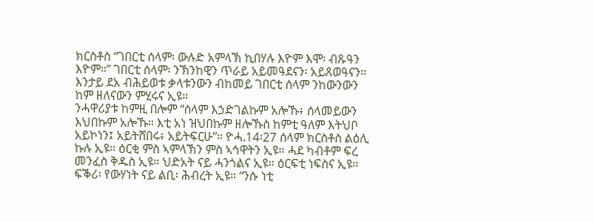ክርስቶስ “ገበርቲ ሰላም፡ ውሉድ አምላኽ ኪበሃሉ እዮም እሞ፡ ብጹዓን እዮም።” ገበርቲ ሰላም፡ ንኽንከዊን ጥራይ አይመዓደናን፡ አይጸወዓናን። እንታይ ደአ ብሕይወቱ ቃላቱንውን ብከመይ ገበርቲ ሰላም ንከውንውን ከም ዘለናውን ምሂሩና ኢዩ።
ንሓዋሪያቱ ከምዚ በሎም “ሰላም እኃድገልኩም አሎኹ፥ ሰላመይውን እህበኩም አሎኹ። እቲ አነ ዝህበኩም ዘሎኹስ ከምቲ ዓለም እትህቦ አይኮነን፤ አይትሸበሩ፥ አይትፍርሁ”። ዮሓ.14፡27 ሰላም ክርስቶስ ልዕሊ ኩሉ ኢዩ። ዕርቂ ምስ ኣምላኽን ምስ ኣኅዋትን ኢዩ። ሓደ ካብቶም ፍረ መንፈስ ቅዱስ ኢዩ። ህድአት ናይ ሓንጎልና ኢዩ። ዕርፍቲ ነፍስና ኢዩ። ፍቕሪ፡ የውሃነት ናይ ልቢ፡ ሕብረት ኢዩ። “ንሱ ነቲ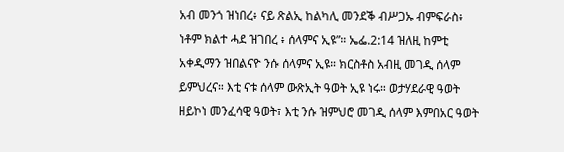አብ መንጎ ዝነበረ፥ ናይ ጽልኢ ከልካሊ መንደቕ ብሥጋኡ ብምፍራስ፥ ነቶም ክልተ ሓደ ዝገበረ ፥ ሰላምና ኢዩ”። ኤፌ.2:14 ዝለዚ ከምቲ አቀዲማን ዝበልናዮ ንሱ ሰላምና ኢዩ። ክርስቶስ አብዚ መገዲ ሰላም ይምህረና። እቲ ናቱ ሰላም ውጽኢት ዓወት ኢዩ ነሩ። ወታሃደራዊ ዓወት ዘይኮነ መንፈሳዊ ዓወት፣ እቲ ንሱ ዝምህሮ መገዲ ሰላም እምበአር ዓወት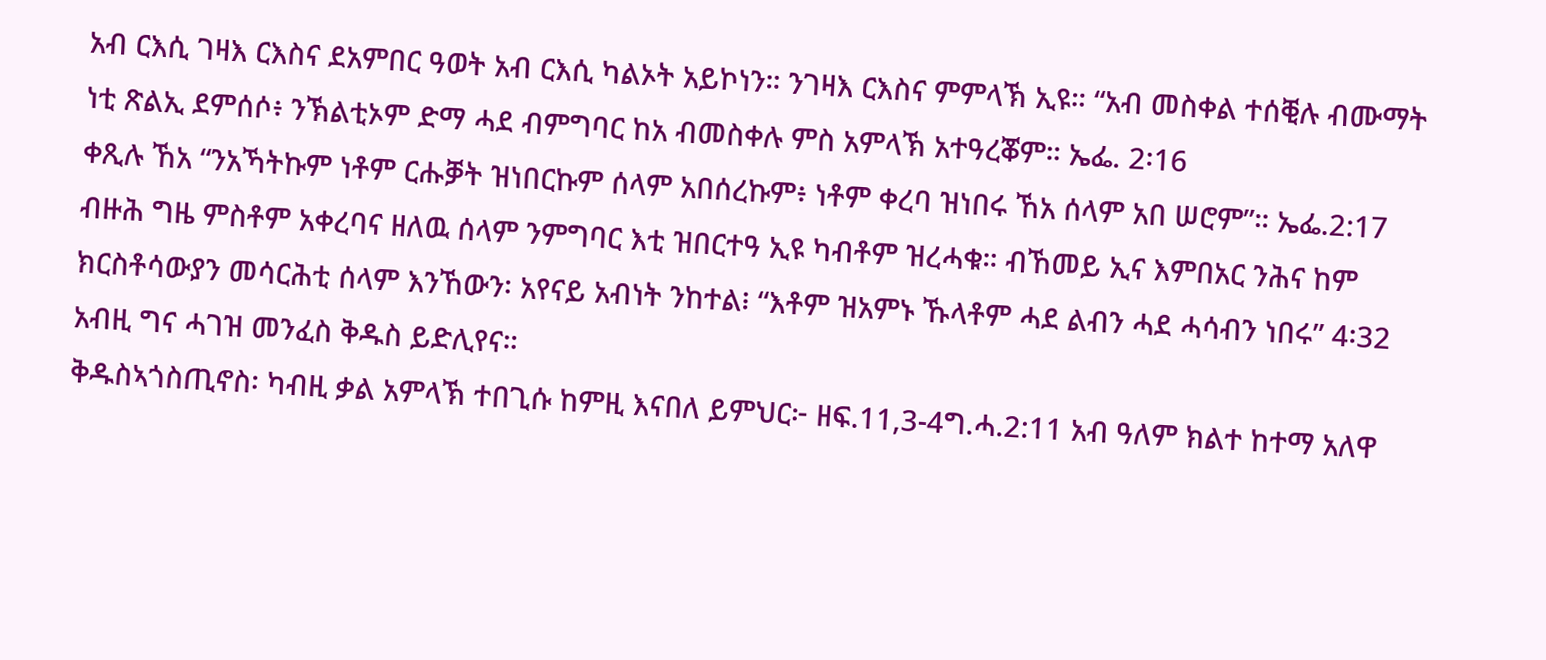አብ ርእሲ ገዛእ ርእስና ደአምበር ዓወት አብ ርእሲ ካልኦት አይኮነን። ንገዛእ ርእስና ምምላኽ ኢዩ። “አብ መስቀል ተሰቒሉ ብሙማት ነቲ ጽልኢ ደምሰሶ፥ ንኽልቲኦም ድማ ሓደ ብምግባር ከአ ብመስቀሉ ምስ አምላኽ አተዓረቖም። ኤፌ. 2፡16
ቀጺሉ ኸአ “ንአኻትኩም ነቶም ርሑቓት ዝነበርኩም ሰላም አበሰረኩም፥ ነቶም ቀረባ ዝነበሩ ኸአ ሰላም አበ ሠሮም”። ኤፌ.2:17 ብዙሕ ግዜ ምስቶም አቀረባና ዘለዉ ሰላም ንምግባር እቲ ዝበርተዓ ኢዩ ካብቶም ዝረሓቁ። ብኸመይ ኢና እምበአር ንሕና ከም ክርስቶሳውያን መሳርሕቲ ሰላም እንኸውን፡ አየናይ አብነት ንከተል፧ “እቶም ዝአምኑ ኹላቶም ሓደ ልብን ሓደ ሓሳብን ነበሩ” 4፡32 አብዚ ግና ሓገዝ መንፈስ ቅዱስ ይድሊየና።
ቅዱስኣጎስጢኖስ፡ ካብዚ ቃል አምላኽ ተበጊሱ ከምዚ እናበለ ይምህር፦ ዘፍ.11,3-4ግ.ሓ.2:11 አብ ዓለም ክልተ ከተማ አለዋ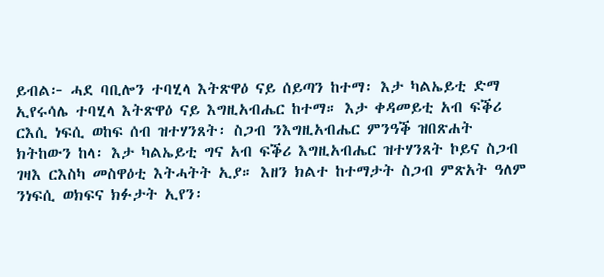ይብል፦ ሓደ ባቢሎን ተባሂላ እትጽዋዕ ናይ ሰይጣን ከተማ፡ እታ ካልኤይቲ ድማ ኢየሩሳሌ ተባሂላ እትጽዋዕ ናይ እግዚአብሔር ከተማ። እታ ቀዳመይቲ አብ ፍቕሪ ርእሲ ነፍሲ ወከፍ ሰብ ዝተሃንጸት፡ ስጋብ ንእግዚአብሔር ምንዓቕ ዝበጽሐት ክትከውን ከላ፡ እታ ካልኤይቲ ግና አብ ፍቕሪ እግዚአብሔር ዝተሃንጸት ኮይና ስጋብ ገዛእ ርእስካ መስዋዕቲ እትሓትት ኢያ። እዘን ክልተ ከተማታት ስጋብ ምጽአት ዓለም ንነፍሲ ወክፍና ክፉታት ኢየን፡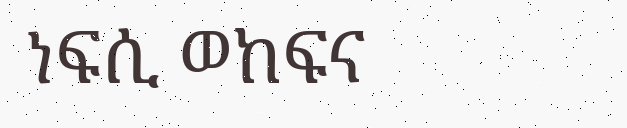ነፍሲ ወከፍና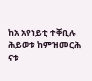ከአ አየነይቲ ተቐቢሉ ሕይወቱ ከምዝመርሕ ናቱ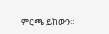ምርጫ ይከውን።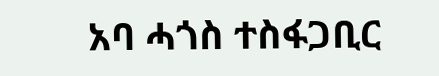አባ ሓጎስ ተስፋጋቢር